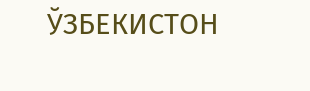ЎЗБЕКИСТОН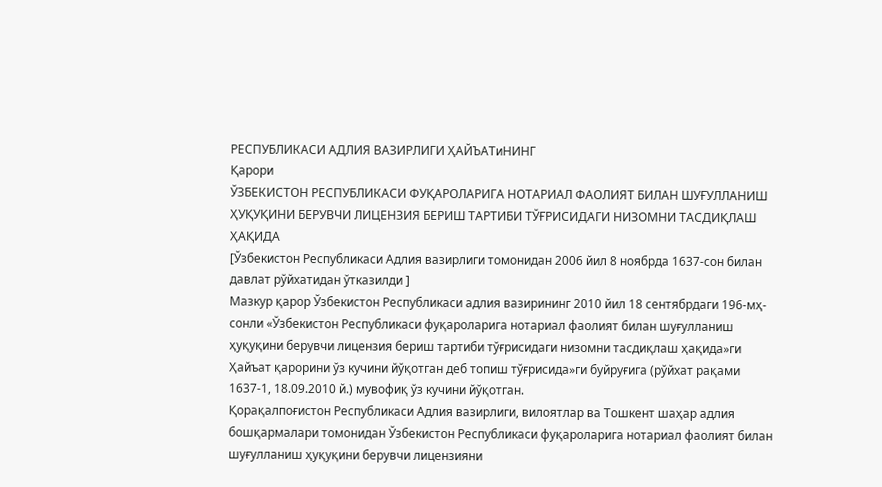РЕСПУБЛИКАСИ АДЛИЯ ВАЗИРЛИГИ ҲАЙЪАТиНИНГ
Қарори
ЎЗБЕКИСТОН РЕСПУБЛИКАСИ ФУҚАРОЛАРИГА НОТАРИАЛ ФАОЛИЯТ БИЛАН ШУҒУЛЛАНИШ ҲУҚУҚИНИ БЕРУВЧИ ЛИЦЕНЗИЯ БЕРИШ ТАРТИБИ ТЎҒРИСИДАГИ НИЗОМНИ ТАСДИҚЛАШ ҲАҚИДА
[Ўзбекистон Республикаси Адлия вазирлиги томонидан 2006 йил 8 ноябрда 1637-сон билан давлат рўйхатидан ўтказилди ]
Мазкур қарор Ўзбекистон Республикаси адлия вазирининг 2010 йил 18 сентябрдаги 196-мҳ-сонли «Ўзбекистон Республикаси фуқароларига нотариал фаолият билан шуғулланиш ҳуқуқини берувчи лицензия бериш тартиби тўғрисидаги низомни тасдиқлаш ҳақида»ги Ҳайъат қарорини ўз кучини йўқотган деб топиш тўғрисида»ги буйруғига (рўйхат рақами 1637-1, 18.09.2010 й.) мувофиқ ўз кучини йўқотган.
Қорақалпоғистон Республикаси Адлия вазирлиги, вилоятлар ва Тошкент шаҳар адлия бошқармалари томонидан Ўзбекистон Республикаси фуқароларига нотариал фаолият билан шуғулланиш ҳуқуқини берувчи лицензияни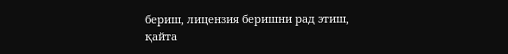бериш, лицензия беришни рад этиш, қайта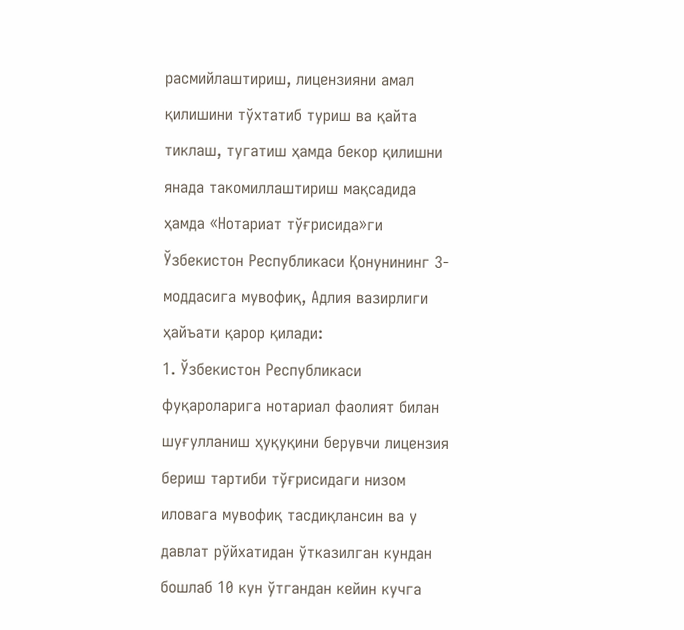расмийлаштириш, лицензияни амал қилишини тўхтатиб туриш ва қайта тиклаш, тугатиш ҳамда бекор қилишни янада такомиллаштириш мақсадида ҳамда «Нотариат тўғрисида»ги Ўзбекистон Республикаси Қонунининг 3-моддасига мувофиқ, Адлия вазирлиги ҳайъати қарор қилади:
1. Ўзбекистон Республикаси фуқароларига нотариал фаолият билан шуғулланиш ҳуқуқини берувчи лицензия бериш тартиби тўғрисидаги низом иловага мувофиқ тасдиқлансин ва у давлат рўйхатидан ўтказилган кундан бошлаб 10 кун ўтгандан кейин кучга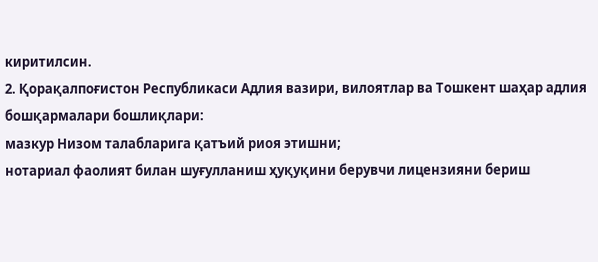киритилсин.
2. Қорақалпоғистон Республикаси Адлия вазири, вилоятлар ва Тошкент шаҳар адлия бошқармалари бошлиқлари:
мазкур Низом талабларига қатъий риоя этишни;
нотариал фаолият билан шуғулланиш ҳуқуқини берувчи лицензияни бериш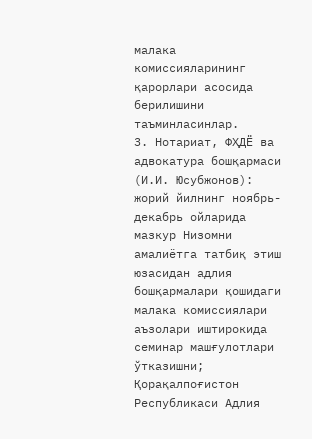малака комиссияларининг қарорлари асосида берилишини таъминласинлар.
3. Нотариат, ФҲДЁ ва адвокатура бошқармаси (И.И. Юсубжонов):
жорий йилнинг ноябрь-декабрь ойларида мазкур Низомни амалиётга татбиқ этиш юзасидан адлия бошқармалари қошидаги малака комиссиялари аъзолари иштирокида семинар машғулотлари ўтказишни;
Қорақалпоғистон Республикаси Адлия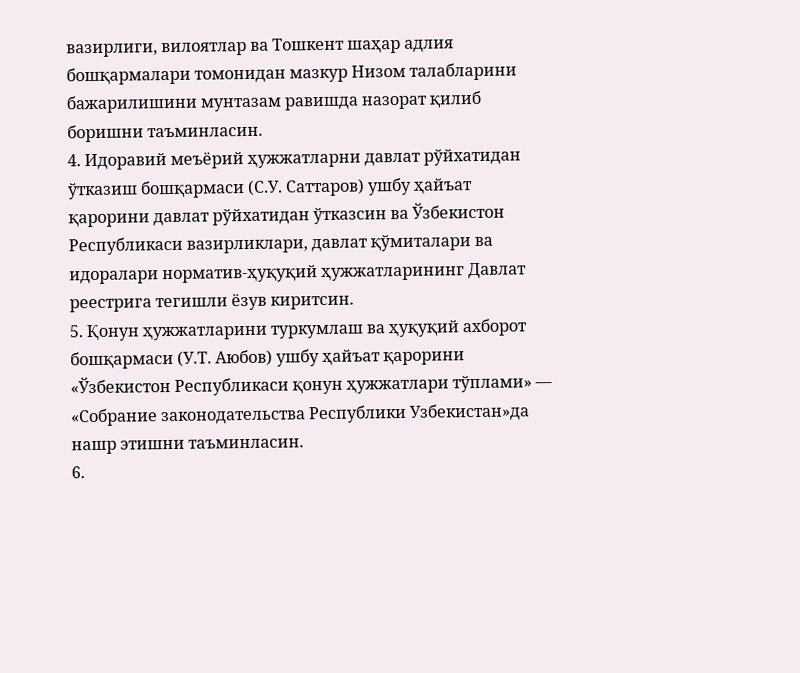вазирлиги, вилоятлар ва Тошкент шаҳар адлия бошқармалари томонидан мазкур Низом талабларини бажарилишини мунтазам равишда назорат қилиб боришни таъминласин.
4. Идоравий меъёрий ҳужжатларни давлат рўйхатидан ўтказиш бошқармаси (С.У. Саттаров) ушбу ҳайъат қарорини давлат рўйхатидан ўтказсин ва Ўзбекистон Республикаси вазирликлари, давлат қўмиталари ва идоралари норматив-ҳуқуқий ҳужжатларининг Давлат реестрига тегишли ёзув киритсин.
5. Қонун ҳужжатларини туркумлаш ва ҳуқуқий ахборот бошқармаси (У.Т. Аюбов) ушбу ҳайъат қарорини «Ўзбекистон Республикаси қонун ҳужжатлари тўплами» — «Собрание законодательства Республики Узбекистан»да нашр этишни таъминласин.
6.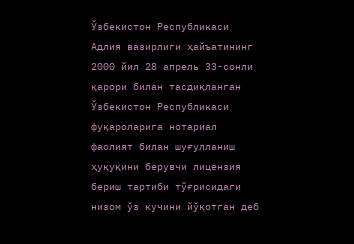Ўзбекистон Республикаси Адлия вазирлиги ҳайъатининг 2000 йил 28 апрель 33-сонли қарори билан тасдиқланган Ўзбекистон Республикаси фуқароларига нотариал фаолият билан шуғулланиш ҳуқуқини берувчи лицензия бериш тартиби тўғрисидаги низом ўз кучини йўқотган деб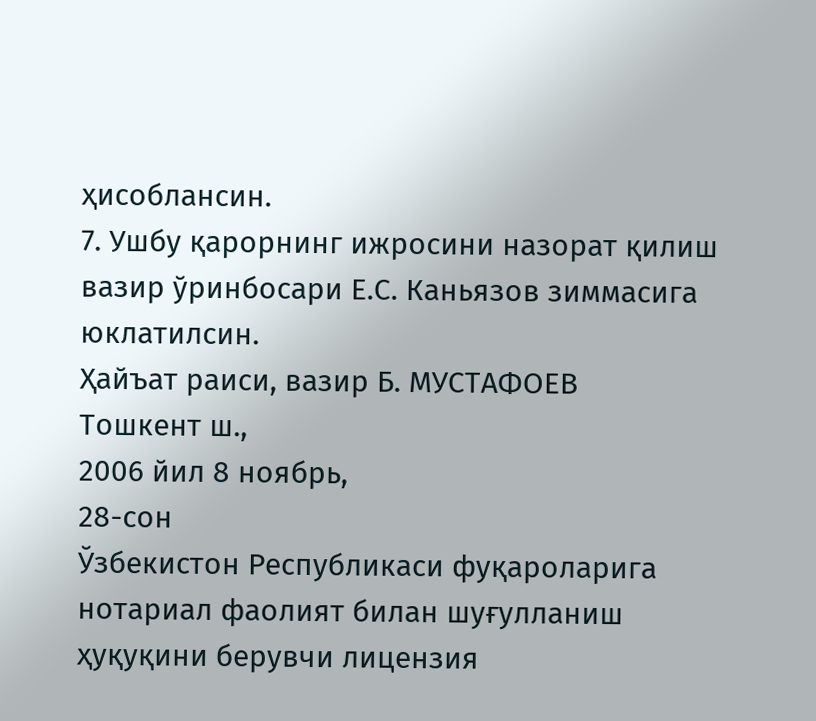ҳисоблансин.
7. Ушбу қарорнинг ижросини назорат қилиш вазир ўринбосари Е.С. Каньязов зиммасига юклатилсин.
Ҳайъат раиси, вазир Б. МУСТАФОЕВ
Тошкент ш.,
2006 йил 8 ноябрь,
28-сон
Ўзбекистон Республикаси фуқароларига нотариал фаолият билан шуғулланиш ҳуқуқини берувчи лицензия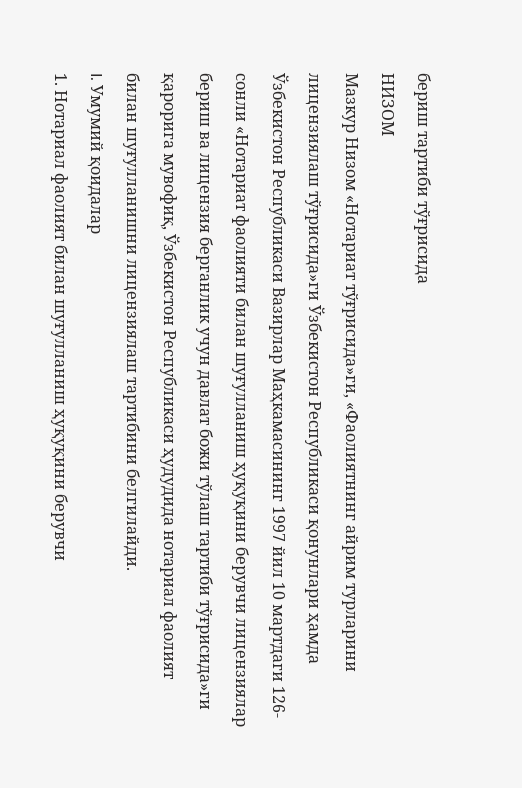бериш тартиби тўғрисида
НИЗОМ
Мазкур Низом «Нотариат тўғрисида»ги, «Фаолиятнинг айрим турларини лицензиялаш тўғрисида»ги Ўзбекистон Республикаси қонунлари ҳамда Ўзбекистон Республикаси Вазирлар Маҳкамасининг 1997 йил 10 мартдаги 126-сонли «Нотариат фаолияти билан шуғулланиш ҳуқуқини берувчи лицензиялар бериш ва лицензия берганлик учун давлат божи тўлаш тартиби тўғрисида»ги қарорига мувофиқ, Ўзбекистон Республикаси ҳудудида нотариал фаолият билан шуғулланишни лицензиялаш тартибини белгилайди.
I. Умумий қоидалар
1. Нотариал фаолият билан шуғулланиш ҳуқуқини берувчи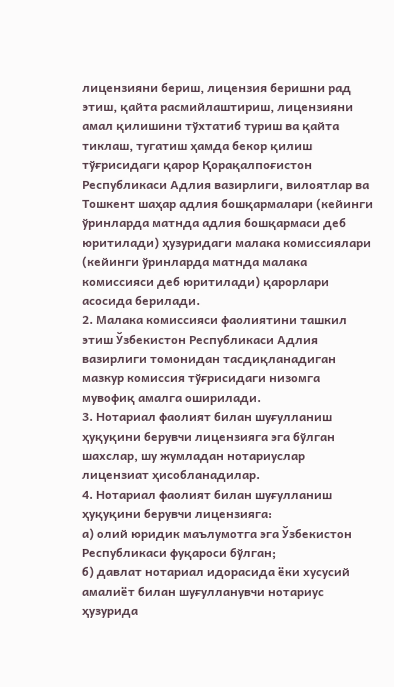лицензияни бериш, лицензия беришни рад этиш, қайта расмийлаштириш, лицензияни амал қилишини тўхтатиб туриш ва қайта тиклаш, тугатиш ҳамда бекор қилиш тўғрисидаги қарор Қорақалпоғистон Республикаси Адлия вазирлиги, вилоятлар ва Тошкент шаҳар адлия бошқармалари (кейинги ўринларда матнда адлия бошқармаси деб юритилади) ҳузуридаги малака комиссиялари (кейинги ўринларда матнда малака комиссияси деб юритилади) қарорлари асосида берилади.
2. Малака комиссияси фаолиятини ташкил этиш Ўзбекистон Республикаси Адлия вазирлиги томонидан тасдиқланадиган мазкур комиссия тўғрисидаги низомга мувофиқ амалга оширилади.
3. Нотариал фаолият билан шуғулланиш ҳуқуқини берувчи лицензияга эга бўлган шахслар, шу жумладан нотариуслар лицензиат ҳисобланадилар.
4. Нотариал фаолият билан шуғулланиш ҳуқуқини берувчи лицензияга:
а) олий юридик маълумотга эга Ўзбекистон Республикаси фуқароси бўлган;
б) давлат нотариал идорасида ёки хусусий амалиёт билан шуғулланувчи нотариус ҳузурида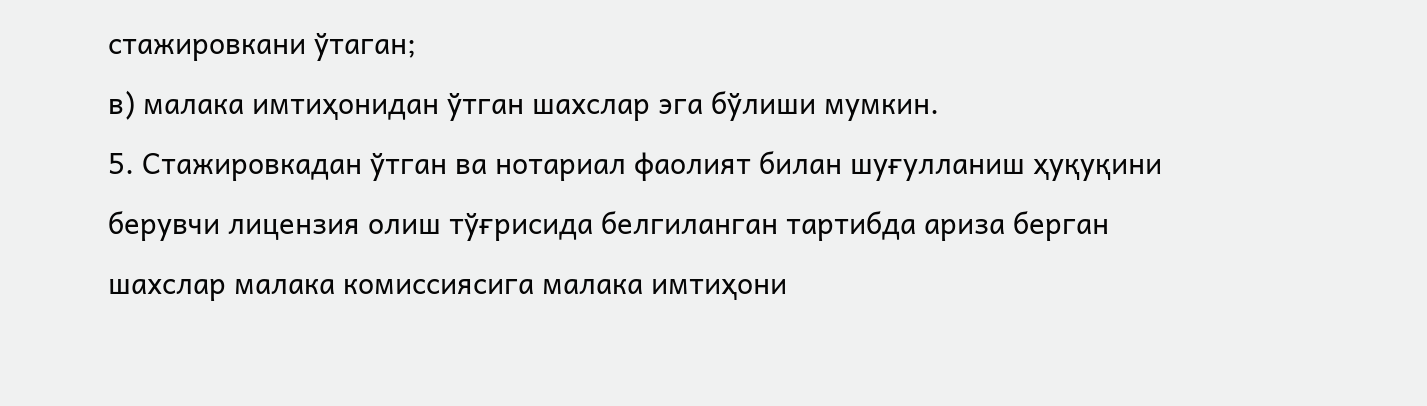стажировкани ўтаган;
в) малака имтиҳонидан ўтган шахслар эга бўлиши мумкин.
5. Стажировкадан ўтган ва нотариал фаолият билан шуғулланиш ҳуқуқини берувчи лицензия олиш тўғрисида белгиланган тартибда ариза берган шахслар малака комиссиясига малака имтиҳони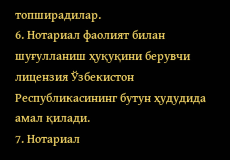топширадилар.
6. Нотариал фаолият билан шуғулланиш ҳуқуқини берувчи лицензия Ўзбекистон Республикасининг бутун ҳудудида амал қилади.
7. Нотариал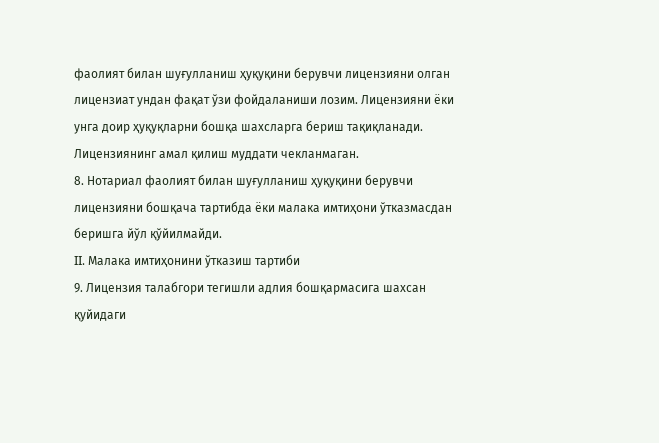фаолият билан шуғулланиш ҳуқуқини берувчи лицензияни олган лицензиат ундан фақат ўзи фойдаланиши лозим. Лицензияни ёки унга доир ҳуқуқларни бошқа шахсларга бериш тақиқланади.
Лицензиянинг амал қилиш муддати чекланмаган.
8. Нотариал фаолият билан шуғулланиш ҳуқуқини берувчи лицензияни бошқача тартибда ёки малака имтиҳони ўтказмасдан беришга йўл қўйилмайди.
II. Малака имтиҳонини ўтказиш тартиби
9. Лицензия талабгори тегишли адлия бошқармасига шахсан қуйидаги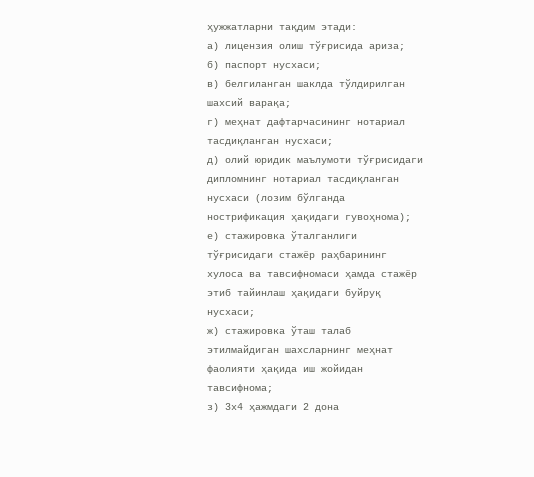ҳужжатларни тақдим этади:
а) лицензия олиш тўғрисида ариза;
б) паспорт нусхаси;
в) белгиланган шаклда тўлдирилган шахсий варақа;
г) меҳнат дафтарчасининг нотариал тасдиқланган нусхаси;
д) олий юридик маълумоти тўғрисидаги дипломнинг нотариал тасдиқланган нусхаси (лозим бўлганда нострификация ҳақидаги гувоҳнома);
е) стажировка ўталганлиги тўғрисидаги стажёр раҳбарининг хулоса ва тавсифномаси ҳамда стажёр этиб тайинлаш ҳақидаги буйруқ нусхаси;
ж) стажировка ўташ талаб этилмайдиган шахсларнинг меҳнат фаолияти ҳақида иш жойидан тавсифнома;
з) 3х4 ҳажмдаги 2 дона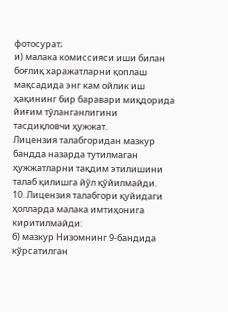фотосурат;
и) малака комиссияси иши билан боғлиқ харажатларни қоплаш мақсадида энг кам ойлик иш ҳақининг бир баравари миқдорида йиғим тўланганлигини тасдиқловчи ҳужжат.
Лицензия талабгоридан мазкур бандда назарда тутилмаган ҳужжатларни тақдим этилишини талаб қилишга йўл қўйилмайди.
10. Лицензия талабгори қуйидаги ҳолларда малака имтиҳонига киритилмайди:
б) мазкур Низомнинг 9-бандида кўрсатилган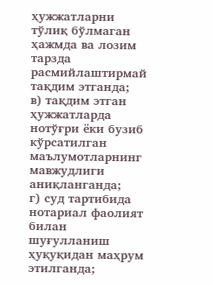ҳужжатларни тўлиқ бўлмаган ҳажмда ва лозим тарзда расмийлаштирмай тақдим этганда;
в) тақдим этган ҳужжатларда нотўғри ёки бузиб кўрсатилган маълумотларнинг мавжудлиги аниқланганда;
г) суд тартибида нотариал фаолият билан шуғулланиш ҳуқуқидан маҳрум этилганда;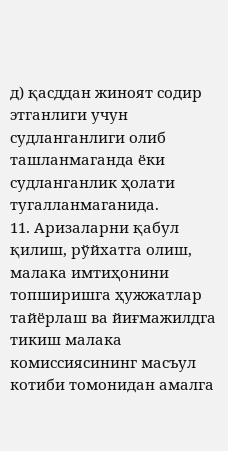д) қасддан жиноят содир этганлиги учун судланганлиги олиб ташланмаганда ёки судланганлик ҳолати тугалланмаганида.
11. Аризаларни қабул қилиш, рўйхатга олиш, малака имтиҳонини топширишга ҳужжатлар тайёрлаш ва йиғмажилдга тикиш малака комиссиясининг масъул котиби томонидан амалга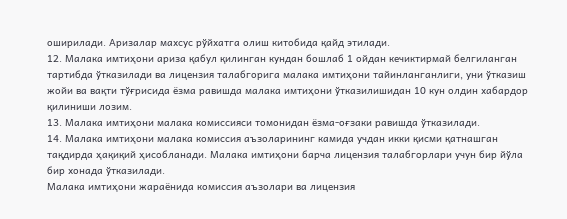оширилади. Аризалар махсус рўйхатга олиш китобида қайд этилади.
12. Малака имтиҳони ариза қабул қилинган кундан бошлаб 1 ойдан кечиктирмай белгиланган тартибда ўтказилади ва лицензия талабгорига малака имтиҳони тайинланганлиги, уни ўтказиш жойи ва вақти тўғрисида ёзма равишда малака имтиҳони ўтказилишидан 10 кун олдин хабардор қилиниши лозим.
13. Малака имтиҳони малака комиссияси томонидан ёзма-оғзаки равишда ўтказилади.
14. Малака имтиҳони малака комиссия аъзоларининг камида учдан икки қисми қатнашган тақдирда ҳақиқий ҳисобланади. Малака имтиҳони барча лицензия талабгорлари учун бир йўла бир хонада ўтказилади.
Малака имтиҳони жараёнида комиссия аъзолари ва лицензия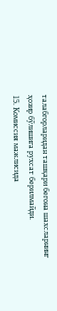талабгорларидан ташқари бегона шахсларнинг ҳозир бўлишига рухсат берилмайди.
15. Комиссия мажлисида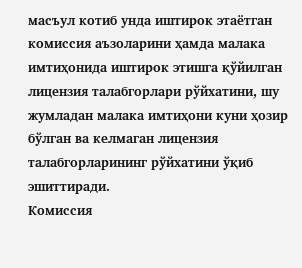масъул котиб унда иштирок этаётган комиссия аъзоларини ҳамда малака имтиҳонида иштирок этишга қўйилган лицензия талабгорлари рўйхатини, шу жумладан малака имтиҳони куни ҳозир бўлган ва келмаган лицензия талабгорларининг рўйхатини ўқиб эшиттиради.
Комиссия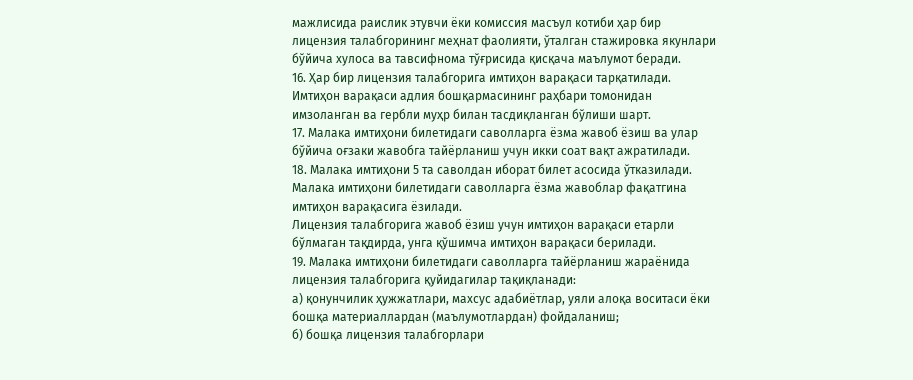мажлисида раислик этувчи ёки комиссия масъул котиби ҳар бир лицензия талабгорининг меҳнат фаолияти, ўталган стажировка якунлари бўйича хулоса ва тавсифнома тўғрисида қисқача маълумот беради.
16. Ҳар бир лицензия талабгорига имтиҳон варақаси тарқатилади. Имтиҳон варақаси адлия бошқармасининг раҳбари томонидан имзоланган ва гербли муҳр билан тасдиқланган бўлиши шарт.
17. Малака имтиҳони билетидаги саволларга ёзма жавоб ёзиш ва улар бўйича оғзаки жавобга тайёрланиш учун икки соат вақт ажратилади.
18. Малака имтиҳони 5 та саволдан иборат билет асосида ўтказилади. Малака имтиҳони билетидаги саволларга ёзма жавоблар фақатгина имтиҳон варақасига ёзилади.
Лицензия талабгорига жавоб ёзиш учун имтиҳон варақаси етарли бўлмаган тақдирда, унга қўшимча имтиҳон варақаси берилади.
19. Малака имтиҳони билетидаги саволларга тайёрланиш жараёнида лицензия талабгорига қуйидагилар тақиқланади:
а) қонунчилик ҳужжатлари, махсус адабиётлар, уяли алоқа воситаси ёки бошқа материаллардан (маълумотлардан) фойдаланиш;
б) бошқа лицензия талабгорлари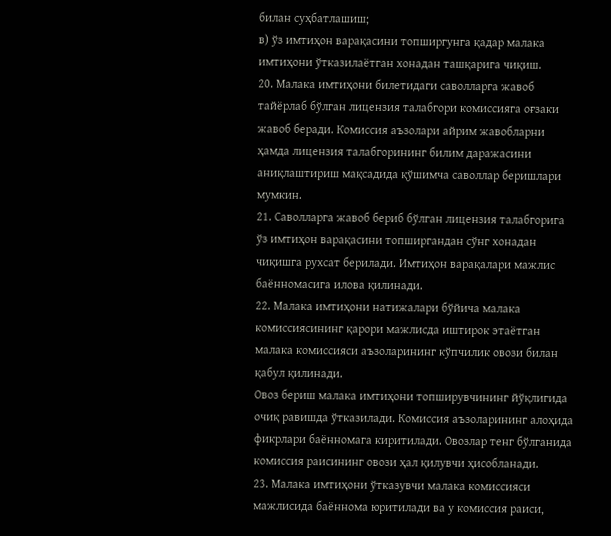билан суҳбатлашиш;
в) ўз имтиҳон варақасини топширгунга қадар малака имтиҳони ўтказилаётган хонадан ташқарига чиқиш.
20. Малака имтиҳони билетидаги саволларга жавоб тайёрлаб бўлган лицензия талабгори комиссияга оғзаки жавоб беради. Комиссия аъзолари айрим жавобларни ҳамда лицензия талабгорининг билим даражасини аниқлаштириш мақсадида қўшимча саволлар беришлари мумкин.
21. Саволларга жавоб бериб бўлган лицензия талабгорига ўз имтиҳон варақасини топширгандан сўнг хонадан чиқишга рухсат берилади. Имтиҳон варақалари мажлис баённомасига илова қилинади.
22. Малака имтиҳони натижалари бўйича малака комиссиясининг қарори мажлисда иштирок этаётган малака комиссияси аъзоларининг кўпчилик овози билан қабул қилинади.
Овоз бериш малака имтиҳони топширувчининг йўқлигида очиқ равишда ўтказилади. Комиссия аъзоларининг алоҳида фикрлари баённомага киритилади. Овозлар тенг бўлганида комиссия раисининг овози ҳал қилувчи ҳисобланади.
23. Малака имтиҳони ўтказувчи малака комиссияси мажлисида баённома юритилади ва у комиссия раиси,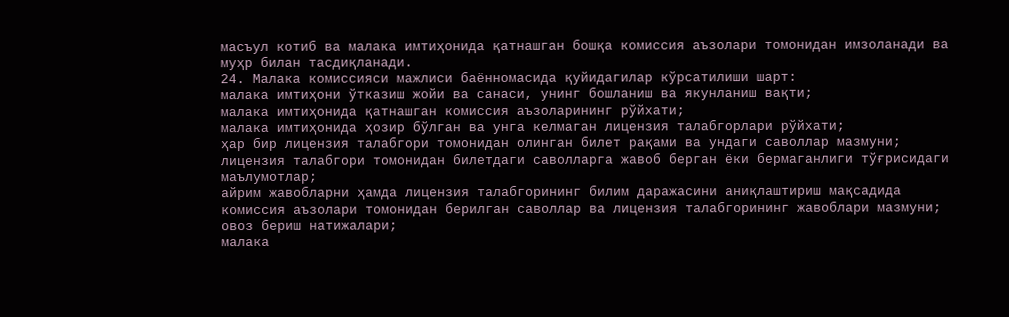масъул котиб ва малака имтиҳонида қатнашган бошқа комиссия аъзолари томонидан имзоланади ва муҳр билан тасдиқланади.
24. Малака комиссияси мажлиси баённомасида қуйидагилар кўрсатилиши шарт:
малака имтиҳони ўтказиш жойи ва санаси, унинг бошланиш ва якунланиш вақти;
малака имтиҳонида қатнашган комиссия аъзоларининг рўйхати;
малака имтиҳонида ҳозир бўлган ва унга келмаган лицензия талабгорлари рўйхати;
ҳар бир лицензия талабгори томонидан олинган билет рақами ва ундаги саволлар мазмуни;
лицензия талабгори томонидан билетдаги саволларга жавоб берган ёки бермаганлиги тўғрисидаги маълумотлар;
айрим жавобларни ҳамда лицензия талабгорининг билим даражасини аниқлаштириш мақсадида комиссия аъзолари томонидан берилган саволлар ва лицензия талабгорининг жавоблари мазмуни;
овоз бериш натижалари;
малака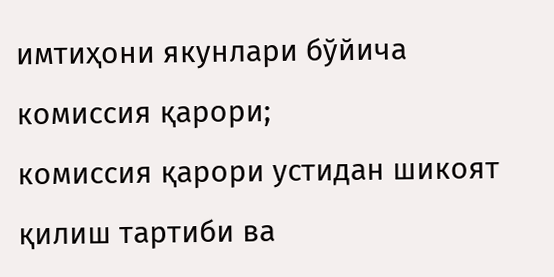имтиҳони якунлари бўйича комиссия қарори;
комиссия қарори устидан шикоят қилиш тартиби ва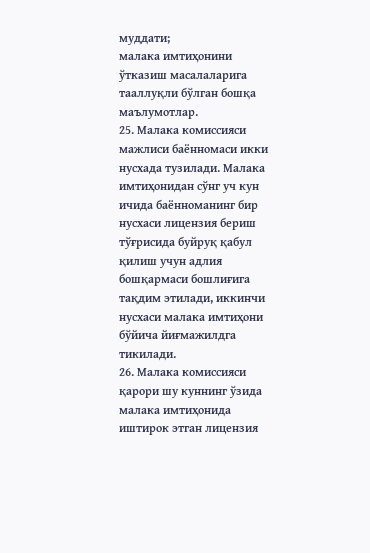муддати;
малака имтиҳонини ўтказиш масалаларига тааллуқли бўлган бошқа маълумотлар.
25. Малака комиссияси мажлиси баённомаси икки нусхада тузилади. Малака имтиҳонидан сўнг уч кун ичида баённоманинг бир нусхаси лицензия бериш тўғрисида буйруқ қабул қилиш учун адлия бошқармаси бошлиғига тақдим этилади, иккинчи нусхаси малака имтиҳони бўйича йиғмажилдга тикилади.
26. Малака комиссияси қарори шу куннинг ўзида малака имтиҳонида иштирок этган лицензия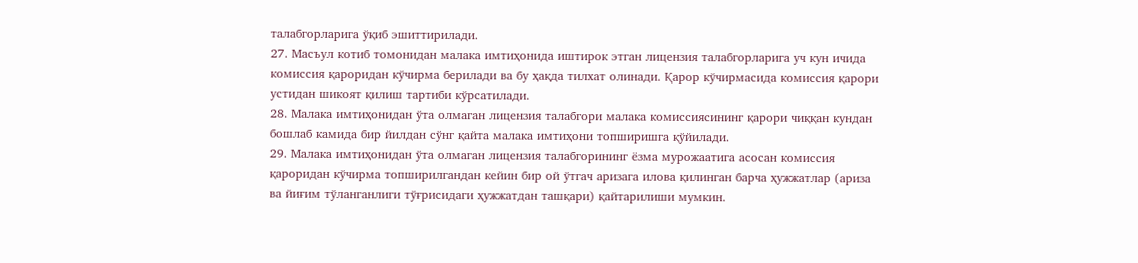талабгорларига ўқиб эшиттирилади.
27. Масъул котиб томонидан малака имтиҳонида иштирок этган лицензия талабгорларига уч кун ичида комиссия қароридан кўчирма берилади ва бу ҳақда тилхат олинади. Қарор кўчирмасида комиссия қарори устидан шикоят қилиш тартиби кўрсатилади.
28. Малака имтиҳонидан ўта олмаган лицензия талабгори малака комиссиясининг қарори чиққан кундан бошлаб камида бир йилдан сўнг қайта малака имтиҳони топширишга қўйилади.
29. Малака имтиҳонидан ўта олмаган лицензия талабгорининг ёзма мурожаатига асосан комиссия қароридан кўчирма топширилгандан кейин бир ой ўтгач аризага илова қилинган барча ҳужжатлар (ариза ва йиғим тўланганлиги тўғрисидаги ҳужжатдан ташқари) қайтарилиши мумкин.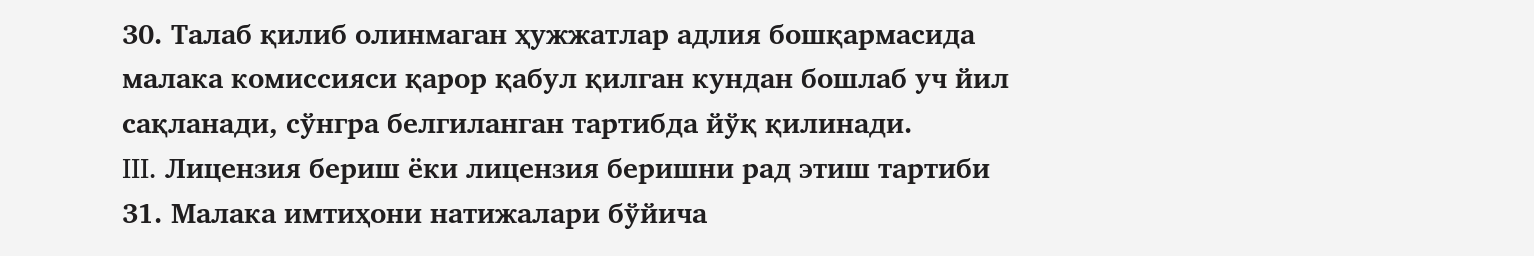30. Талаб қилиб олинмаган ҳужжатлар адлия бошқармасида малака комиссияси қарор қабул қилган кундан бошлаб уч йил сақланади, сўнгра белгиланган тартибда йўқ қилинади.
III. Лицензия бериш ёки лицензия беришни рад этиш тартиби
31. Малака имтиҳони натижалари бўйича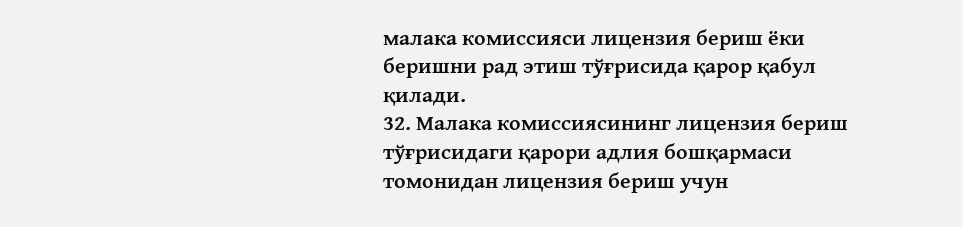малака комиссияси лицензия бериш ёки беришни рад этиш тўғрисида қарор қабул қилади.
32. Малака комиссиясининг лицензия бериш тўғрисидаги қарори адлия бошқармаси томонидан лицензия бериш учун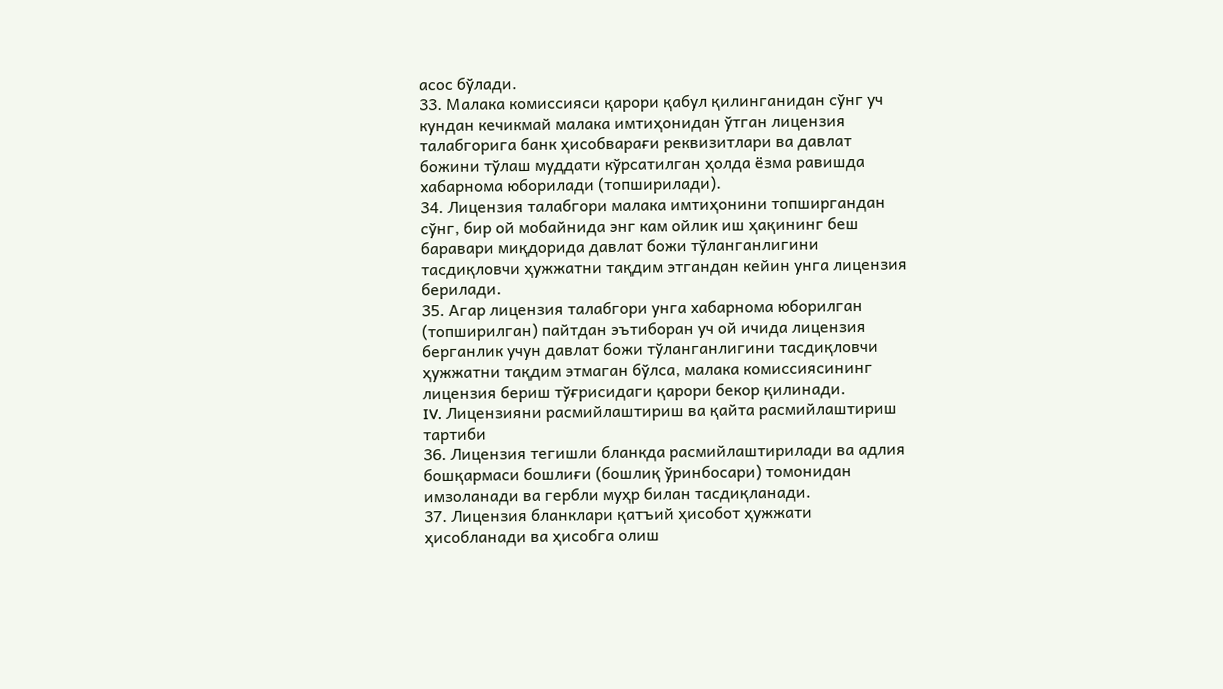асос бўлади.
33. Малака комиссияси қарори қабул қилинганидан сўнг уч кундан кечикмай малака имтиҳонидан ўтган лицензия талабгорига банк ҳисобварағи реквизитлари ва давлат божини тўлаш муддати кўрсатилган ҳолда ёзма равишда хабарнома юборилади (топширилади).
34. Лицензия талабгори малака имтиҳонини топширгандан сўнг, бир ой мобайнида энг кам ойлик иш ҳақининг беш баравари миқдорида давлат божи тўланганлигини тасдиқловчи ҳужжатни тақдим этгандан кейин унга лицензия берилади.
35. Агар лицензия талабгори унга хабарнома юборилган (топширилган) пайтдан эътиборан уч ой ичида лицензия берганлик учун давлат божи тўланганлигини тасдиқловчи ҳужжатни тақдим этмаган бўлса, малака комиссиясининг лицензия бериш тўғрисидаги қарори бекор қилинади.
IV. Лицензияни расмийлаштириш ва қайта расмийлаштириш тартиби
36. Лицензия тегишли бланкда расмийлаштирилади ва адлия бошқармаси бошлиғи (бошлиқ ўринбосари) томонидан имзоланади ва гербли муҳр билан тасдиқланади.
37. Лицензия бланклари қатъий ҳисобот ҳужжати ҳисобланади ва ҳисобга олиш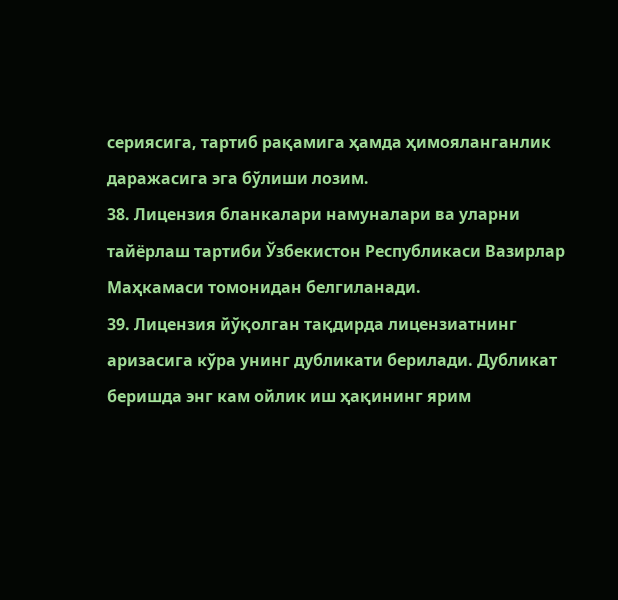сериясига, тартиб рақамига ҳамда ҳимояланганлик даражасига эга бўлиши лозим.
38. Лицензия бланкалари намуналари ва уларни тайёрлаш тартиби Ўзбекистон Республикаси Вазирлар Маҳкамаси томонидан белгиланади.
39. Лицензия йўқолган тақдирда лицензиатнинг аризасига кўра унинг дубликати берилади. Дубликат беришда энг кам ойлик иш ҳақининг ярим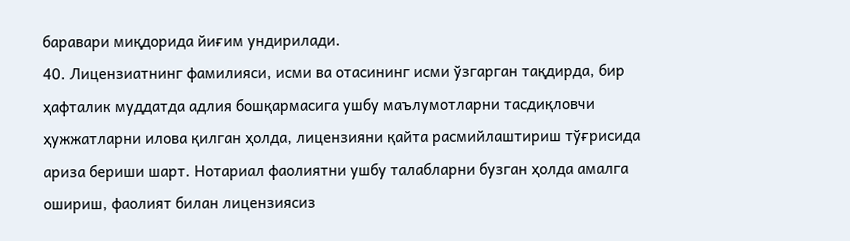баравари миқдорида йиғим ундирилади.
40. Лицензиатнинг фамилияси, исми ва отасининг исми ўзгарган тақдирда, бир ҳафталик муддатда адлия бошқармасига ушбу маълумотларни тасдиқловчи ҳужжатларни илова қилган ҳолда, лицензияни қайта расмийлаштириш тўғрисида ариза бериши шарт. Нотариал фаолиятни ушбу талабларни бузган ҳолда амалга ошириш, фаолият билан лицензиясиз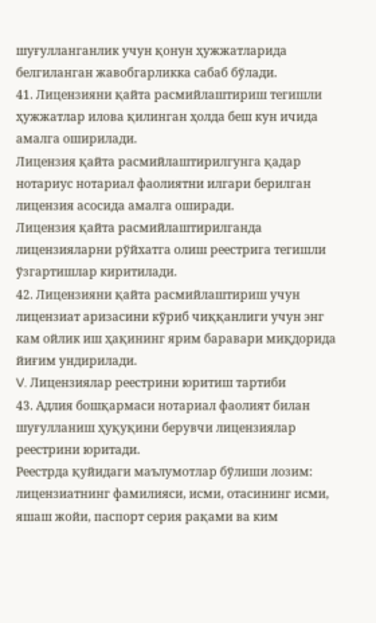шуғулланганлик учун қонун ҳужжатларида белгиланган жавобгарликка сабаб бўлади.
41. Лицензияни қайта расмийлаштириш тегишли ҳужжатлар илова қилинган ҳолда беш кун ичида амалга оширилади.
Лицензия қайта расмийлаштирилгунга қадар нотариус нотариал фаолиятни илгари берилган лицензия асосида амалга оширади.
Лицензия қайта расмийлаштирилганда лицензияларни рўйхатга олиш реестрига тегишли ўзгартишлар киритилади.
42. Лицензияни қайта расмийлаштириш учун лицензиат аризасини кўриб чиққанлиги учун энг кам ойлик иш ҳақининг ярим баравари миқдорида йиғим ундирилади.
V. Лицензиялар реестрини юритиш тартиби
43. Адлия бошқармаси нотариал фаолият билан шуғулланиш ҳуқуқини берувчи лицензиялар реестрини юритади.
Реестрда қуйидаги маълумотлар бўлиши лозим:
лицензиатнинг фамилияси, исми, отасининг исми, яшаш жойи, паспорт серия рақами ва ким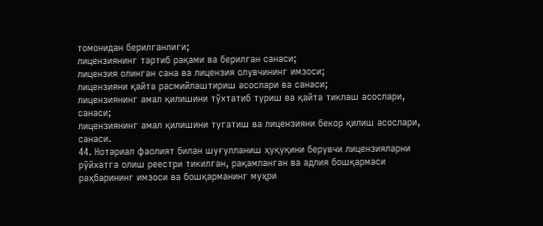томонидан берилганлиги;
лицензиянинг тартиб рақами ва берилган санаси;
лицензия олинган сана ва лицензия олувчининг имзоси;
лицензияни қайта расмийлаштириш асослари ва санаси;
лицензиянинг амал қилишини тўхтатиб туриш ва қайта тиклаш асослари, санаси;
лицензиянинг амал қилишини тугатиш ва лицензияни бекор қилиш асослари, санаси.
44. Нотариал фаолият билан шуғулланиш ҳуқуқини берувчи лицензияларни рўйхатга олиш реестри тикилган, рақамланган ва адлия бошқармаси раҳбарининг имзоси ва бошқарманинг муҳри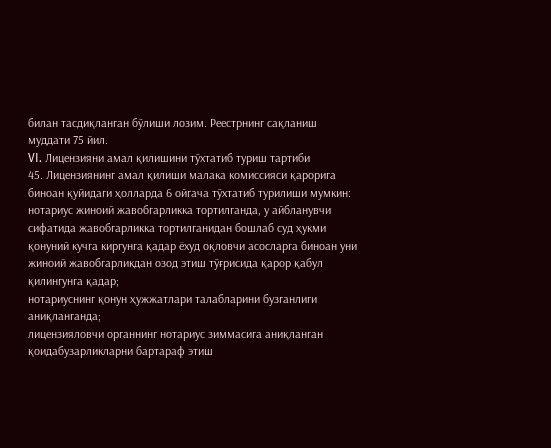билан тасдиқланган бўлиши лозим. Реестрнинг сақланиш муддати 75 йил.
VI. Лицензияни амал қилишини тўхтатиб туриш тартиби
45. Лицензиянинг амал қилиши малака комиссияси қарорига биноан қуйидаги ҳолларда 6 ойгача тўхтатиб турилиши мумкин:
нотариус жиноий жавобгарликка тортилганда, у айбланувчи сифатида жавобгарликка тортилганидан бошлаб суд ҳукми қонуний кучга киргунга қадар ёхуд оқловчи асосларга биноан уни жиноий жавобгарликдан озод этиш тўғрисида қарор қабул қилингунга қадар;
нотариуснинг қонун ҳужжатлари талабларини бузганлиги аниқланганда;
лицензияловчи органнинг нотариус зиммасига аниқланган қоидабузарликларни бартараф этиш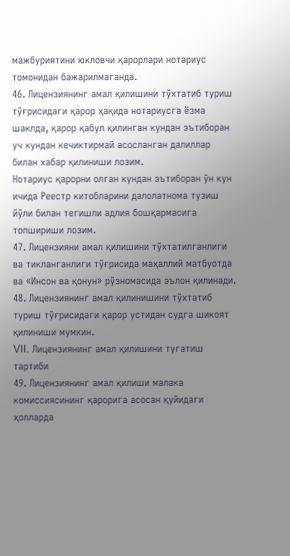мажбуриятини юкловчи қарорлари нотариус томонидан бажарилмаганда.
46. Лицензиянинг амал қилишини тўхтатиб туриш тўғрисидаги қарор ҳақида нотариусга ёзма шаклда, қарор қабул қилинган кундан эътиборан уч кундан кечиктирмай асосланган далиллар билан хабар қилиниши лозим.
Нотариус қарорни олган кундан эътиборан ўн кун ичида Реестр китобларини далолатнома тузиш йўли билан тегишли адлия бошқармасига топшириши лозим.
47. Лицензияни амал қилишини тўхтатилганлиги ва тикланганлиги тўғрисида маҳаллий матбуотда ва «Инсон ва қонун» рўзномасида эълон қилинади.
48. Лицензиянинг амал қилинишини тўхтатиб туриш тўғрисидаги қарор устидан судга шикоят қилиниши мумкин.
VII. Лицензиянинг амал қилишини тугатиш тартиби
49. Лицензиянинг амал қилиши малака комиссиясининг қарорига асосан қуйидаги ҳолларда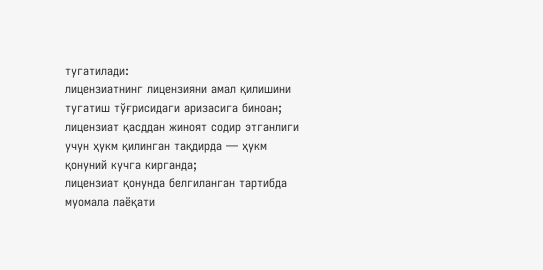тугатилади:
лицензиатнинг лицензияни амал қилишини тугатиш тўғрисидаги аризасига биноан;
лицензиат қасддан жиноят содир этганлиги учун ҳукм қилинган тақдирда — ҳукм қонуний кучга кирганда;
лицензиат қонунда белгиланган тартибда муомала лаёқати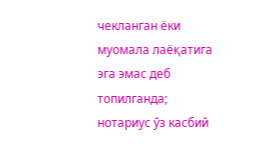чекланган ёки муомала лаёқатига эга эмас деб топилганда;
нотариус ўз касбий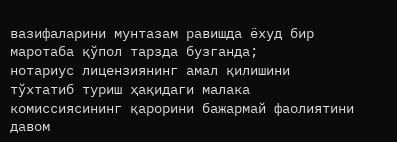вазифаларини мунтазам равишда ёхуд бир маротаба қўпол тарзда бузганда;
нотариус лицензиянинг амал қилишини тўхтатиб туриш ҳақидаги малака комиссиясининг қарорини бажармай фаолиятини давом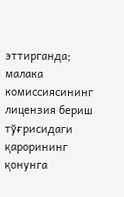эттирганда;
малака комиссиясининг лицензия бериш тўғрисидаги қарорининг қонунга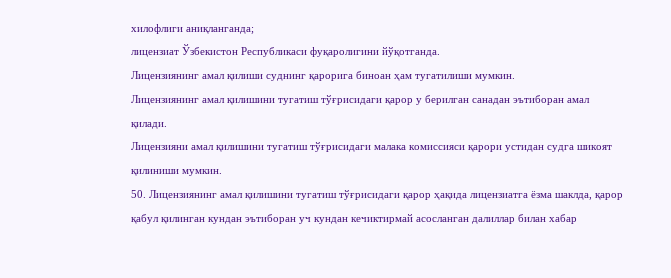хилофлиги аниқланганда;
лицензиат Ўзбекистон Республикаси фуқаролигини йўқотганда.
Лицензиянинг амал қилиши суднинг қарорига биноан ҳам тугатилиши мумкин.
Лицензиянинг амал қилишини тугатиш тўғрисидаги қарор у берилган санадан эътиборан амал қилади.
Лицензияни амал қилишини тугатиш тўғрисидаги малака комиссияси қарори устидан судга шикоят қилиниши мумкин.
50. Лицензиянинг амал қилишини тугатиш тўғрисидаги қарор ҳақида лицензиатга ёзма шаклда, қарор қабул қилинган кундан эътиборан уч кундан кечиктирмай асосланган далиллар билан хабар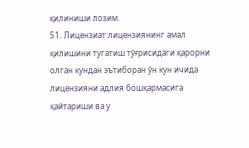қилиниши лозим.
51. Лицензиат лицензиянинг амал қилишини тугатиш тўғрисидаги қарорни олган кундан эътиборан ўн кун ичида лицензияни адлия бошқармасига қайтариши ва у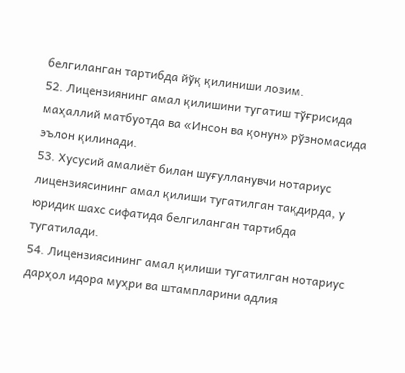белгиланган тартибда йўқ қилиниши лозим.
52. Лицензиянинг амал қилишини тугатиш тўғрисида маҳаллий матбуотда ва «Инсон ва қонун» рўзномасида эълон қилинади.
53. Хусусий амалиёт билан шуғулланувчи нотариус лицензиясининг амал қилиши тугатилган тақдирда, у юридик шахс сифатида белгиланган тартибда тугатилади.
54. Лицензиясининг амал қилиши тугатилган нотариус дарҳол идора муҳри ва штампларини адлия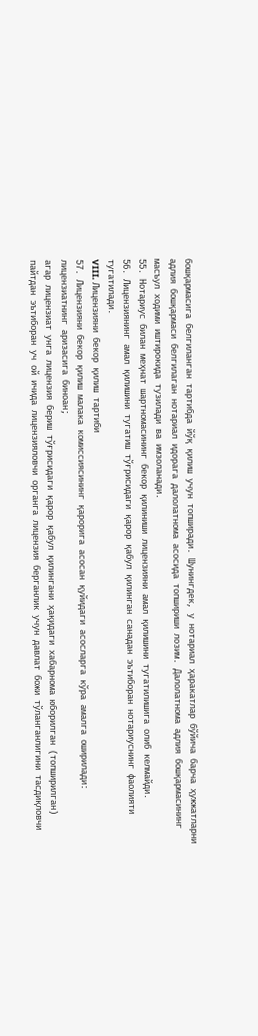бошқармасига белгиланган тартибда йўқ қилиш учун топширади. Шунингдек, у нотариал ҳаракатлар бўйича барча ҳужжатларни адлия бошқармаси белгилаган нотариал идорага далолатнома асосида топшириши лозим. Далолатнома адлия бошқармасининг масъул ходими иштирокида тузилади ва имзоланади.
55. Нотариус билан меҳнат шартномасининг бекор қилиниши лицензияни амал қилишини тугатилишига олиб келмайди.
56. Лицензиянинг амал қилишини тугатиш тўғрисидаги қарор қабул қилинган санадан эътиборан нотариуснинг фаолияти тугатилади.
VIII. Лицензияни бекор қилиш тартиби
57. Лицензияни бекор қилиш малака комиссиясининг қарорига асосан қуйидаги асосларга кўра амалга оширилади:
лицензиатнинг аризасига биноан;
агар лицензиат унга лицензия бериш тўғрисидаги қарор қабул қилингани ҳақидаги хабарнома юборилган (топширилган) пайтдан эътиборан уч ой ичида лицензияловчи органга лицензия берганлик учун давлат божи тўланганлигини тасдиқловчи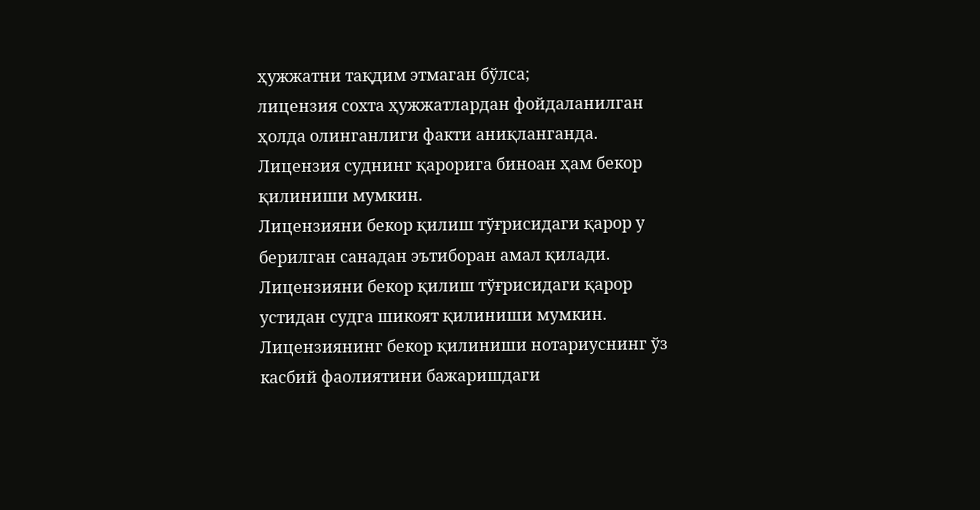ҳужжатни тақдим этмаган бўлса;
лицензия сохта ҳужжатлардан фойдаланилган ҳолда олинганлиги факти аниқланганда.
Лицензия суднинг қарорига биноан ҳам бекор қилиниши мумкин.
Лицензияни бекор қилиш тўғрисидаги қарор у берилган санадан эътиборан амал қилади.
Лицензияни бекор қилиш тўғрисидаги қарор устидан судга шикоят қилиниши мумкин.
Лицензиянинг бекор қилиниши нотариуснинг ўз касбий фаолиятини бажаришдаги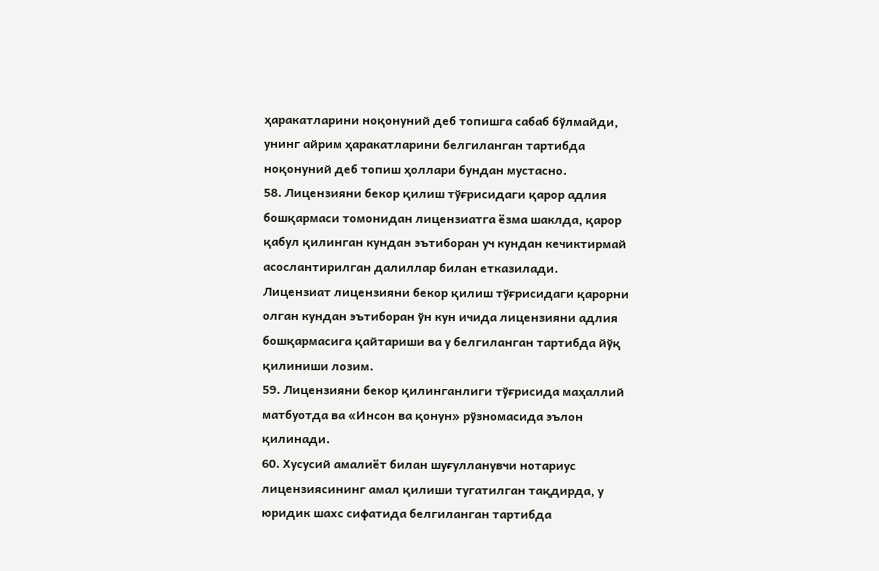ҳаракатларини ноқонуний деб топишга сабаб бўлмайди, унинг айрим ҳаракатларини белгиланган тартибда ноқонуний деб топиш ҳоллари бундан мустасно.
58. Лицензияни бекор қилиш тўғрисидаги қарор адлия бошқармаси томонидан лицензиатга ёзма шаклда, қарор қабул қилинган кундан эътиборан уч кундан кечиктирмай асослантирилган далиллар билан етказилади.
Лицензиат лицензияни бекор қилиш тўғрисидаги қарорни олган кундан эътиборан ўн кун ичида лицензияни адлия бошқармасига қайтариши ва у белгиланган тартибда йўқ қилиниши лозим.
59. Лицензияни бекор қилинганлиги тўғрисида маҳаллий матбуотда ва «Инсон ва қонун» рўзномасида эълон қилинади.
60. Хусусий амалиёт билан шуғулланувчи нотариус лицензиясининг амал қилиши тугатилган тақдирда, у юридик шахс сифатида белгиланган тартибда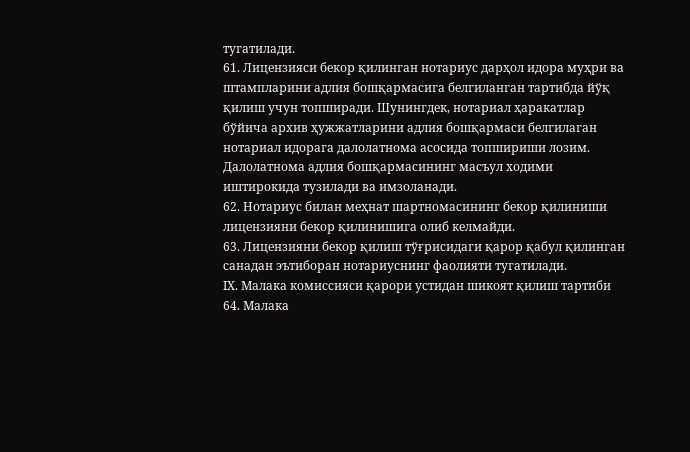тугатилади.
61. Лицензияси бекор қилинган нотариус дарҳол идора муҳри ва штампларини адлия бошқармасига белгиланган тартибда йўқ қилиш учун топширади. Шунингдек, нотариал ҳаракатлар бўйича архив ҳужжатларини адлия бошқармаси белгилаган нотариал идорага далолатнома асосида топшириши лозим. Далолатнома адлия бошқармасининг масъул ходими иштирокида тузилади ва имзоланади.
62. Нотариус билан меҳнат шартномасининг бекор қилиниши лицензияни бекор қилинишига олиб келмайди.
63. Лицензияни бекор қилиш тўғрисидаги қарор қабул қилинган санадан эътиборан нотариуснинг фаолияти тугатилади.
IХ. Малака комиссияси қарори устидан шикоят қилиш тартиби
64. Малака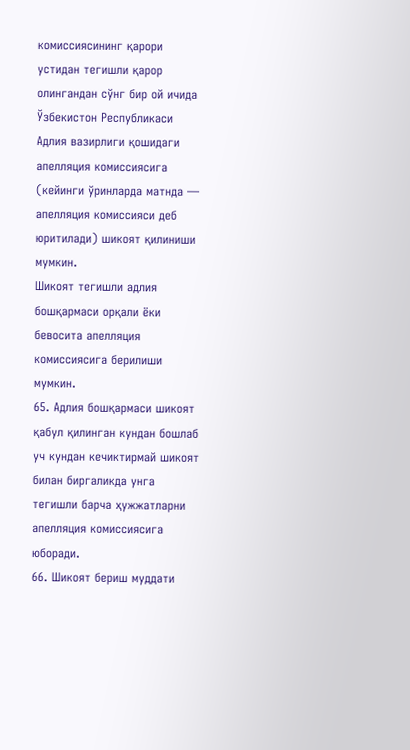комиссиясининг қарори устидан тегишли қарор олингандан сўнг бир ой ичида Ўзбекистон Республикаси Адлия вазирлиги қошидаги апелляция комиссиясига (кейинги ўринларда матнда — апелляция комиссияси деб юритилади) шикоят қилиниши мумкин.
Шикоят тегишли адлия бошқармаси орқали ёки бевосита апелляция комиссиясига берилиши мумкин.
65. Адлия бошқармаси шикоят қабул қилинган кундан бошлаб уч кундан кечиктирмай шикоят билан биргаликда унга тегишли барча ҳужжатларни апелляция комиссиясига юборади.
66. Шикоят бериш муддати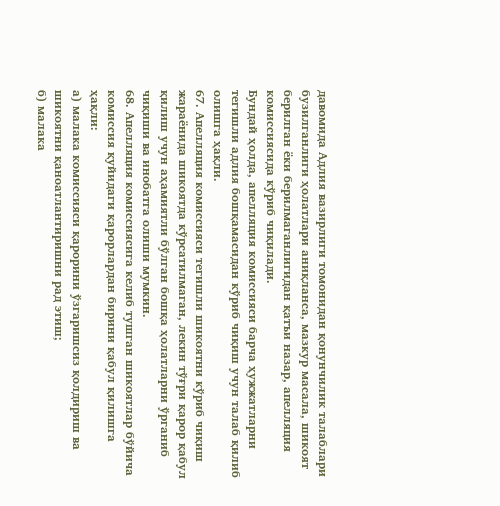давомида Адлия вазирлиги томонидан қонунчилик талаблари бузилганлиги ҳолатлари аниқланса, мазкур масала, шикоят берилган ёки берилмаганлигидан қатъи назар, апелляция комиссиясида кўриб чиқилади.
Бундай ҳолда, апелляция комиссияси барча ҳужжатларни тегишли адлия бошқамасидан кўриб чиқиш учун талаб қилиб олишга ҳақли.
67. Апелляция комиссияси тегишли шикоятни кўриб чиқиш жараёнида шикоятда кўрсатилмаган, лекин тўғри қарор қабул қилиш учун аҳамиятли бўлган бошқа ҳолатларни ўрганиб чиқиши ва инобатга олиши мумкин.
68. Апелляция комиссиясига келиб тушган шикоятлар бўйича комиссия қуйидаги қарорлардан бирини қабул қилишга ҳақли:
а) малака комиссияси қарорини ўзгаришсиз қолдириш ва шикоятни қаноатлантиришни рад этиш;
б) малака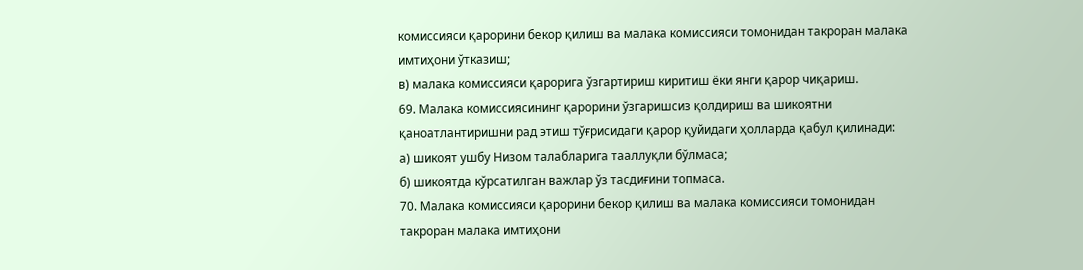комиссияси қарорини бекор қилиш ва малака комиссияси томонидан такроран малака имтиҳони ўтказиш;
в) малака комиссияси қарорига ўзгартириш киритиш ёки янги қарор чиқариш.
69. Малака комиссиясининг қарорини ўзгаришсиз қолдириш ва шикоятни қаноатлантиришни рад этиш тўғрисидаги қарор қуйидаги ҳолларда қабул қилинади:
а) шикоят ушбу Низом талабларига тааллуқли бўлмаса;
б) шикоятда кўрсатилган важлар ўз тасдиғини топмаса.
70. Малака комиссияси қарорини бекор қилиш ва малака комиссияси томонидан такроран малака имтиҳони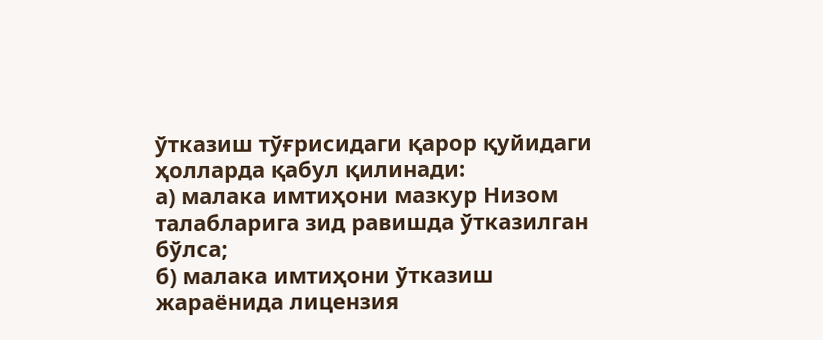ўтказиш тўғрисидаги қарор қуйидаги ҳолларда қабул қилинади:
а) малака имтиҳони мазкур Низом талабларига зид равишда ўтказилган бўлса;
б) малака имтиҳони ўтказиш жараёнида лицензия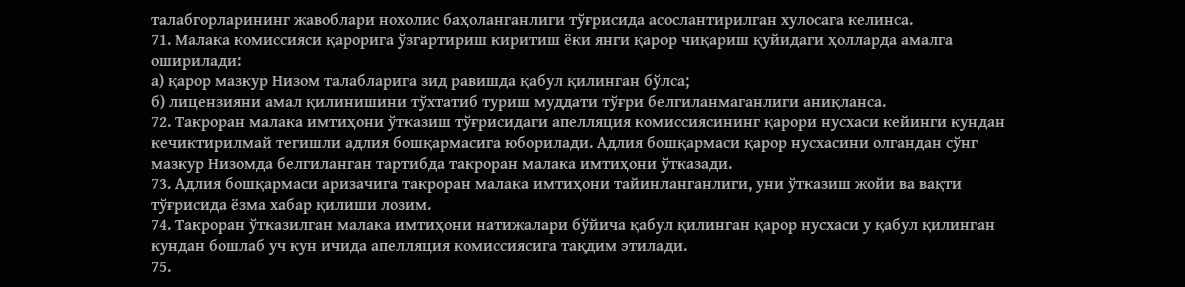талабгорларининг жавоблари нохолис баҳоланганлиги тўғрисида асослантирилган хулосага келинса.
71. Малака комиссияси қарорига ўзгартириш киритиш ёки янги қарор чиқариш қуйидаги ҳолларда амалга оширилади:
а) қарор мазкур Низом талабларига зид равишда қабул қилинган бўлса;
б) лицензияни амал қилинишини тўхтатиб туриш муддати тўғри белгиланмаганлиги аниқланса.
72. Такроран малака имтиҳони ўтказиш тўғрисидаги апелляция комиссиясининг қарори нусхаси кейинги кундан кечиктирилмай тегишли адлия бошқармасига юборилади. Адлия бошқармаси қарор нусхасини олгандан сўнг мазкур Низомда белгиланган тартибда такроран малака имтиҳони ўтказади.
73. Адлия бошқармаси аризачига такроран малака имтиҳони тайинланганлиги, уни ўтказиш жойи ва вақти тўғрисида ёзма хабар қилиши лозим.
74. Такроран ўтказилган малака имтиҳони натижалари бўйича қабул қилинган қарор нусхаси у қабул қилинган кундан бошлаб уч кун ичида апелляция комиссиясига тақдим этилади.
75.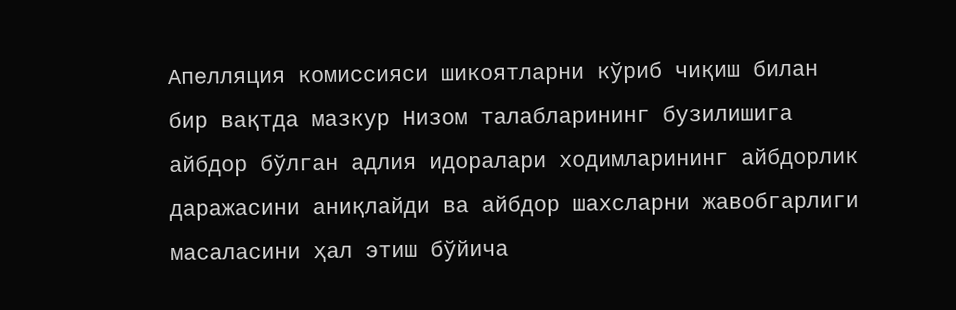Апелляция комиссияси шикоятларни кўриб чиқиш билан бир вақтда мазкур Низом талабларининг бузилишига айбдор бўлган адлия идоралари ходимларининг айбдорлик даражасини аниқлайди ва айбдор шахсларни жавобгарлиги масаласини ҳал этиш бўйича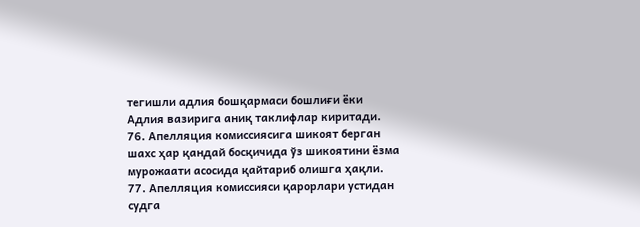тегишли адлия бошқармаси бошлиғи ёки Адлия вазирига аниқ таклифлар киритади.
76. Апелляция комиссиясига шикоят берган шахс ҳар қандай босқичида ўз шикоятини ёзма мурожаати асосида қайтариб олишга ҳақли.
77. Апелляция комиссияси қарорлари устидан судга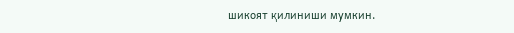шикоят қилиниши мумкин.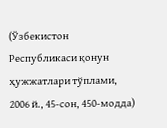(Ўзбекистон Республикаси қонун ҳужжатлари тўплами, 2006 й., 45-сон, 450-модда)